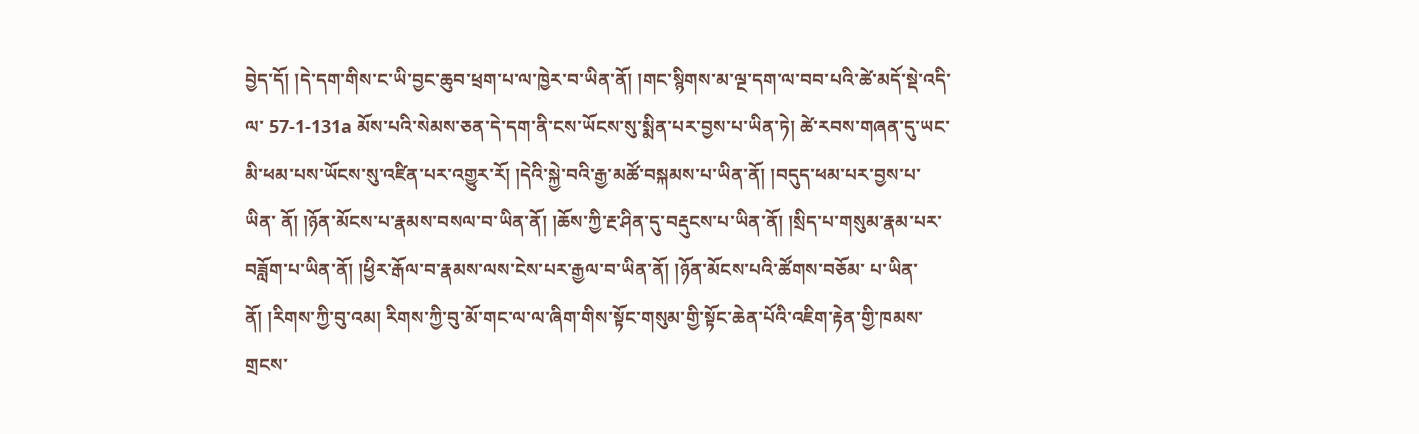བྱེད་དོ། །དེ་དག་གིས་ང་ཡི་བྱང་ཆུབ་ཕྲག་པ་ལ་ཁྱེར་བ་ཡིན་ནོ། །གང་སྙིགས་མ་ལྔ་དག་ལ་བབ་པའི་ཚེ་མདོ་སྡེ་འདི་ལ་ 57-1-131a མོས་པའི་སེམས་ཅན་དེ་དག་ནི་ངས་ཡོངས་སུ་སྨིན་པར་བྱས་པ་ཡིན་ཏེ། ཚེ་རབས་གཞན་དུ་ཡང་མི་ཕམ་པས་ཡོངས་སུ་འཛིན་པར་འགྱུར་རོ། །དེའི་སྐྱེ་བའི་རྒྱ་མཚོ་བསྐམས་པ་ཡིན་ནོ། །བདུད་ཕམ་པར་བྱས་པ་ཡིན་ ནོ། །ཉོན་མོངས་པ་རྣམས་བསལ་བ་ཡིན་ནོ། །ཆོས་ཀྱི་རྔ་ཤིན་དུ་བརྡུངས་པ་ཡིན་ནོ། །སྲིད་པ་གསུམ་རྣམ་པར་བཟློག་པ་ཡིན་ནོ། །ཕྱིར་རྒོལ་བ་རྣམས་ལས་ངེས་པར་རྒྱལ་བ་ཡིན་ནོ། །ཉོན་མོངས་པའི་ཚོགས་བཅོམ་ པ་ཡིན་ནོ། །རིགས་ཀྱི་བུ་འམ། རིགས་ཀྱི་བུ་མོ་གང་ལ་ལ་ཞིག་གིས་སྟོང་གསུམ་གྱི་སྟོང་ཆེན་པོའི་འཇིག་རྟེན་གྱི་ཁམས་གྲངས་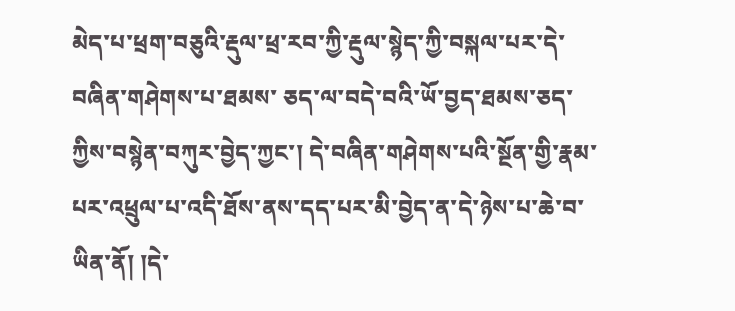མེད་པ་ཕྲག་བཅུའི་རྡུལ་ཕྲ་རབ་ཀྱི་རྡུལ་སྙེད་ཀྱི་བསྐལ་པར་དེ་བཞིན་གཤེགས་པ་ཐམས་ ཅད་ལ་བདེ་བའི་ཡོ་བྱད་ཐམས་ཅད་ཀྱིས་བསྙེན་བཀུར་བྱེད་ཀྱང་། དེ་བཞིན་གཤེགས་པའི་སྔོན་གྱི་རྣམ་པར་འཕྲུལ་པ་འདི་ཐོས་ནས་དད་པར་མི་བྱེད་ན་དེ་ཉེས་པ་ཆེ་བ་ཡིན་ནོ། །དེ་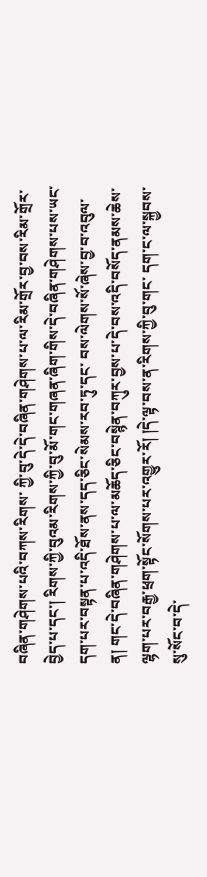བཞིན་གཤེགས་པའི་བཀས་རིགས་ ཀྱི་བུ་དེ་དེ་བཞིན་གཤེགས་པ་ལ་རིམ་གྲོར་བྱ་བས་རིམ་གྲོར་བྱེད་པ་དང་། རིགས་ཀྱི་བུའམ་རིགས་ཀྱི་བུ་མོ་གང་གཞན་ཞིག་གིས་དེ་བཞིན་གཤེགས་པས་ཡང་དག་པར་བསྟན་པ་འདི་ཐོས་ནས་དད་ཅིང་སེམས་རབ་ཏུ་དང་ བས་ལེགས་སོ་ཞེས་བྱ་བ་འབུལ་ན། གང་དེ་བཞིན་གཤེགས་པ་ལ་མཆོད་ཅིང་བསྙེན་བཀུར་བྱས་པ་དེ་བས་འདི་བསོད་ནམས་ཆེས་ལྷག་པར་བརྒྱ་ཕྲག་སྟོང་སོགས་པར་འགྱུར་རོ། །དེ་ལྟ་བས་ན་རིགས་ཀྱི་བུ་གང་ དག་ང་ལ་སྐྱབས་སུ་སོང་བ་དེ་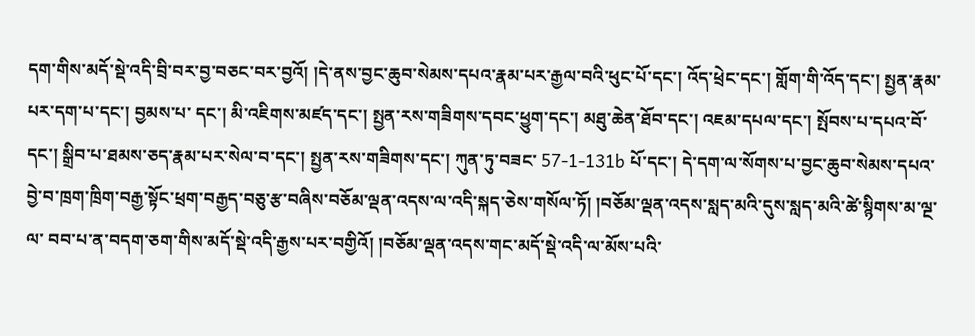དག་གིས་མདོ་སྡེ་འདི་བྲི་བར་བྱ་བཅང་བར་བྱའོ། །དེ་ནས་བྱང་ཆུབ་སེམས་དཔའ་རྣམ་པར་རྒྱལ་བའི་ཕུང་པོ་དང་། འོད་ཕྲེང་དང་། གློག་གི་འོད་དང་། སྤྱན་རྣམ་པར་དག་པ་དང་། བྱམས་པ་ དང་། མི་འཇིགས་མཛད་དང་། སྤྱན་རས་གཟིགས་དབང་ཕྱུག་དང་། མཐུ་ཆེན་ཐོབ་དང་། འཇམ་དཔལ་དང་། སྤོབས་པ་དཔའ་བོ་དང་། སྒྲིབ་པ་ཐམས་ཅད་རྣམ་པར་སེལ་བ་དང་། སྤྱན་རས་གཟིགས་དང་། ཀུན་ཏུ་བཟང་ 57-1-131b པོ་དང་། དེ་དག་ལ་སོགས་པ་བྱང་ཆུབ་སེམས་དཔའ་བྱེ་བ་ཁྲག་ཁྲིག་བརྒྱ་སྟོང་ཕྲག་བརྒྱད་བཅུ་རྩ་བཞིས་བཅོམ་ལྡན་འདས་ལ་འདི་སྐད་ཅེས་གསོལ་ཏོ། །བཅོམ་ལྡན་འདས་སླད་མའི་དུས་སླད་མའི་ཚེ་སྙིགས་མ་ལྔ་ལ་ བབ་པ་ན་བདག་ཅག་གིས་མདོ་སྡེ་འདི་རྒྱས་པར་བགྱིའོ། །བཅོམ་ལྡན་འདས་གང་མདོ་སྡེ་འདི་ལ་མོས་པའི་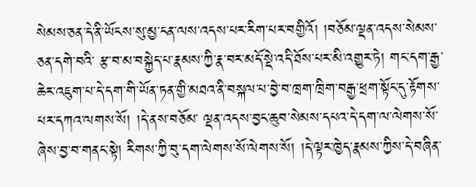སེམས་ཅན་དེ་ནི་ཡོངས་སུ་མྱ་ངན་ལས་འདས་པར་རིག་པར་བགྱིའོ། །བཅོམ་ལྡན་འདས་སེམས་ཅན་དགེ་བའི་ རྩ་བ་མ་བསྐྱེད་པ་རྣམས་ཀྱི་རྣ་བར་མདོ་སྡེ་འདི་ཐོས་པར་མི་འགྱུར་ཏེ། གང་དག་རྒྱ་ཆེར་འཇུག་པ་དེ་དག་གི་ཡོན་ཏན་གྱི་མཐའ་ནི་བསྐལ་པ་བྱེ་བ་ཁྲག་ཁྲིག་བརྒྱ་ཕྲག་སྟོང་དུ་རྟོགས་པར་དཀའ་ལགས་སོ། །དེ་ནས་བཅོམ་ ལྡན་འདས་བྱང་ཆུབ་སེམས་དཔའ་དེ་དག་ལ་ལེགས་སོ་ཞེས་བྱ་བ་གནང་སྟེ། རིགས་ཀྱི་བུ་དག་ལེགས་སོ་ལེགས་སོ། །དེ་ལྟར་ཁྱེད་རྣམས་ཀྱིས་དེ་བཞིན་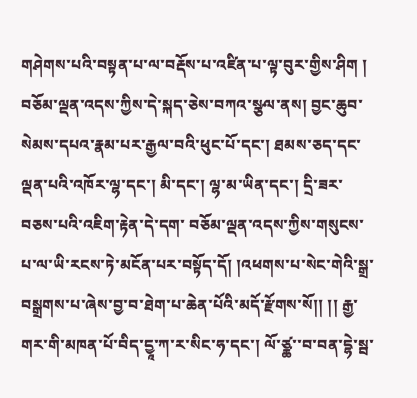གཤེགས་པའི་བསྟན་པ་ལ་བརྡོས་པ་འཛིན་པ་ལྟ་བུར་གྱིས་ཤིག ། བཅོམ་ལྡན་འདས་ཀྱིས་དེ་སྐད་ཅེས་བཀའ་སྩལ་ནས། བྱང་ཆུབ་སེམས་དཔའ་རྣམ་པར་རྒྱལ་བའི་ཕུང་པོ་དང་། ཐམས་ཅད་དང་ལྡན་པའི་འཁོར་ལྷ་དང་། མི་དང་། ལྷ་མ་ཡིན་དང་། དྲི་ཟར་བཅས་པའི་འཇིག་རྟེན་དེ་དག་ བཅོམ་ལྡན་འདས་ཀྱིས་གསུངས་པ་ལ་ཡི་རངས་ཏེ་མངོན་པར་བསྟོད་དོ། །འཕགས་པ་སེང་གེའི་སྒྲ་བསྒྲགས་པ་ཞེས་བྱ་བ་ཐེག་པ་ཆེན་པོའི་མདོ་རྫོགས་སོ།། །། རྒྱ་གར་གི་མཁན་པོ་བིད་དྱཱ་ཀ་ར་སིང་ཧ་དང་། ལོ་ཙྪ་་བ་བན་དྷེ་སྦ་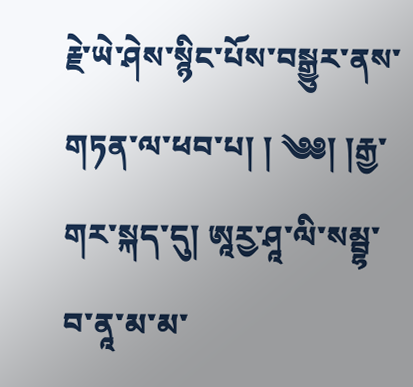རྗེ་ཡེ་ཤེས་སྙིང་པོས་བསྒྱུར་ནས་གཏན་ལ་ཕབ་པ། ། ༄༅། །རྒྱ་གར་སྐད་དུ། ཨཱརྱ་ཤཱ་ལི་སམྦྷ་བ་ནཱ་མ་མ་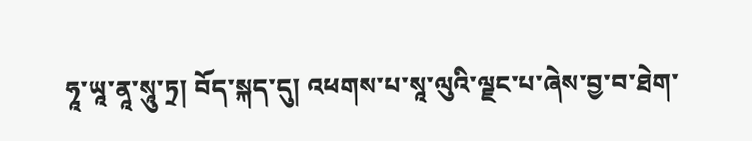ཧཱ་ཡཱ་ནཱ་སཱུ་ཏྲ། བོད་སྐད་དུ། འཕགས་པ་སཱ་ལུའི་ལྗང་པ་ཞེས་བྱ་བ་ཐེག་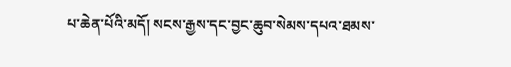པ་ཆེན་པོའི་མདོ། སངས་རྒྱས་དང་བྱང་ཆུབ་སེམས་དཔའ་ཐམས་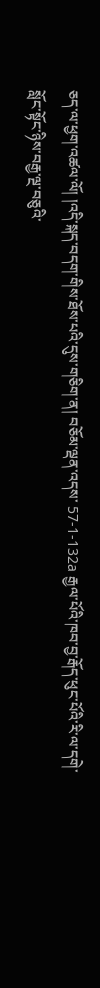ཅད་ལ་ཕྱག་འཚལ་ལོ། །འདི་སྐད་བདག་གིས་ཐོས་པའི་དུས་གཅིག་ན། བཅོམ་ལྡན་འདས་ 57-1-132a རྒྱལ་པོའི་ཁབ་བྱ་རྒོད་ཕུང་པོའི་རི་ལ་དགེ་སློང་སྟོང་ཉིས་བརྒྱ་ལྔ་བཅུའི་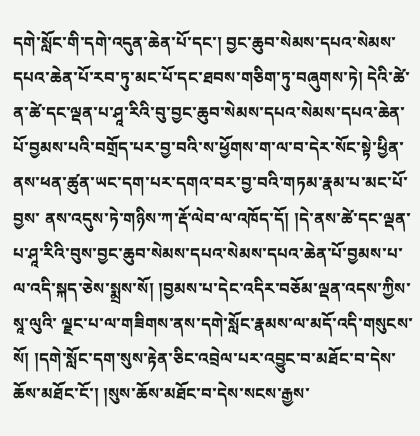དགེ་སློང་གི་དགེ་འདུན་ཆེན་པོ་དང་། བྱང་ཆུབ་སེམས་དཔའ་སེམས་དཔའ་ཆེན་པོ་རབ་ཏུ་མང་པོ་དང་ཐབས་གཅིག་ཏུ་བཞུགས་ཏེ། དེའི་ཚེ་ན་ཚེ་དང་ལྡན་པ་ཤཱ་རིའི་བུ་བྱང་ཆུབ་སེམས་དཔའ་སེམས་དཔའ་ཆེན་པོ་བྱམས་པའི་བགྲོད་པར་བྱ་བའི་ས་ཕྱོགས་ག་ལ་བ་དེར་སོང་སྟེ་ཕྱིན་ནས་ཕན་ཚུན་ཡང་དག་པར་དགའ་བར་བྱ་བའི་གཏམ་རྣམ་པ་མང་པོ་བྱས་ ནས་འདུས་ཏེ་གཉིས་ཀ་རྡོ་ལེབ་ལ་འཁོད་དོ། །དེ་ནས་ཚེ་དང་ལྡན་པ་ཤཱ་རིའི་བུས་བྱང་ཆུབ་སེམས་དཔའ་སེམས་དཔའ་ཆེན་པོ་བྱམས་པ་ལ་འདི་སྐད་ཅེས་སྨྲས་སོ། །བྱམས་པ་དེང་འདིར་བཅོམ་ལྡན་འདས་ཀྱིས་སཱ་ལུའི་ ལྗང་པ་ལ་གཟིགས་ནས་དགེ་སློང་རྣམས་ལ་མདོ་འདི་གསུངས་སོ། །དགེ་སློང་དག་སུས་རྟེན་ཅིང་འབྲེལ་པར་འབྱུང་བ་མཐོང་བ་དེས་ཆོས་མཐོང་ངོ་། །སུས་ཆོས་མཐོང་བ་དེས་སངས་རྒྱས་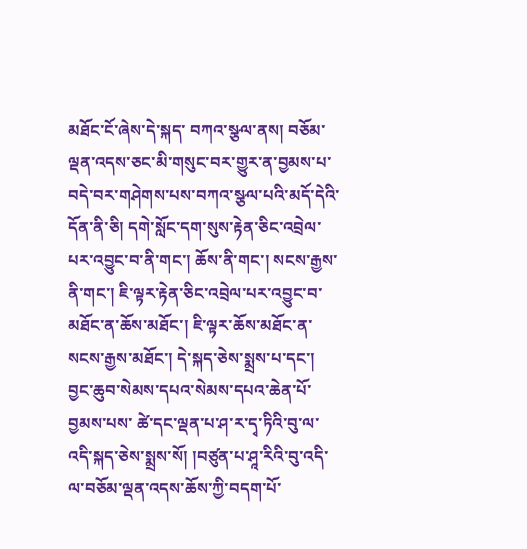མཐོང་ངོ་ཞེས་དེ་སྐད་ བཀའ་སྩལ་ནས། བཅོམ་ལྡན་འདས་ཅང་མི་གསུང་བར་གྱུར་ན་བྱམས་པ་བདེ་བར་གཤེགས་པས་བཀའ་སྩལ་པའི་མདོ་དེའི་དོན་ནི་ཅི། དགེ་སློང་དག་སུས་རྟེན་ཅིང་འབྲེལ་པར་འབྱུང་བ་ནི་གང་། ཆོས་ནི་གང་། སངས་རྒྱས་ནི་གང་། ཇི་ལྟར་རྟེན་ཅིང་འབྲེལ་པར་འབྱུང་བ་མཐོང་ན་ཆོས་མཐོང་། ཇི་ལྟར་ཆོས་མཐོང་ན་སངས་རྒྱས་མཐོང་། དེ་སྐད་ཅེས་སྨྲས་པ་དང་། བྱང་ཆུབ་སེམས་དཔའ་སེམས་དཔའ་ཆེན་པོ་བྱམས་པས་ ཚེ་དང་ལྡན་པ་ཤ་ར་དྭ་ཏིའི་བུ་ལ་འདི་སྐད་ཅེས་སྨྲས་སོ། །བཙུན་པ་ཤཱ་རིའི་བུ་འདི་ལ་བཅོམ་ལྡན་འདས་ཆོས་ཀྱི་བདག་པོ་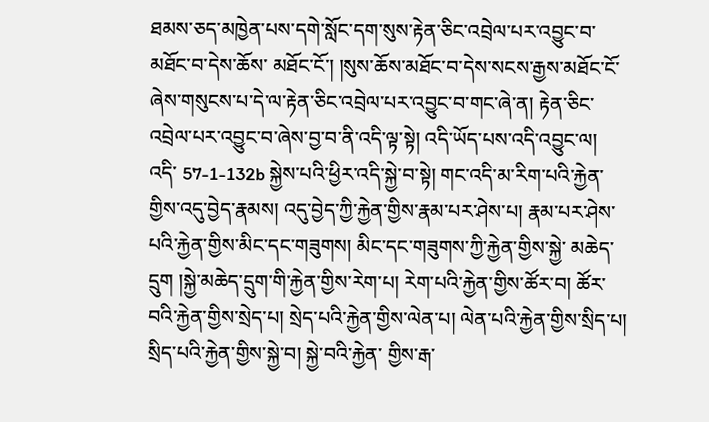ཐམས་ཅད་མཁྱེན་པས་དགེ་སློང་དག་སུས་རྟེན་ཅིང་འབྲེལ་པར་འབྱུང་བ་མཐོང་བ་དེས་ཆོས་ མཐོང་ངོ་། །སུས་ཆོས་མཐོང་བ་དེས་སངས་རྒྱས་མཐོང་ངོ་ཞེས་གསུངས་པ་དེ་ལ་རྟེན་ཅིང་འབྲེལ་པར་འབྱུང་བ་གང་ཞེ་ན། རྟེན་ཅིང་འབྲེལ་པར་འབྱུང་བ་ཞེས་བྱ་བ་ནི་འདི་ལྟ་སྟེ། འདི་ཡོད་པས་འདི་འབྱུང་ལ། འདི་ 57-1-132b སྐྱེས་པའི་ཕྱིར་འདི་སྐྱེ་བ་སྟེ། གང་འདི་མ་རིག་པའི་རྐྱེན་གྱིས་འདུ་བྱེད་རྣམས། འདུ་བྱེད་ཀྱི་རྐྱེན་གྱིས་རྣམ་པར་ཤེས་པ། རྣམ་པར་ཤེས་པའི་རྐྱེན་གྱིས་མིང་དང་གཟུགས། མིང་དང་གཟུགས་ཀྱི་རྐྱེན་གྱིས་སྐྱེ་ མཆེད་དྲུག །སྐྱེ་མཆེད་དྲུག་གི་རྐྱེན་གྱིས་རེག་པ། རེག་པའི་རྐྱེན་གྱིས་ཚོར་བ། ཚོར་བའི་རྐྱེན་གྱིས་སྲེད་པ། སྲེད་པའི་རྐྱེན་གྱིས་ལེན་པ། ལེན་པའི་རྐྱེན་གྱིས་སྲིད་པ། སྲིད་པའི་རྐྱེན་གྱིས་སྐྱེ་བ། སྐྱེ་བའི་རྐྱེན་ གྱིས་རྒ་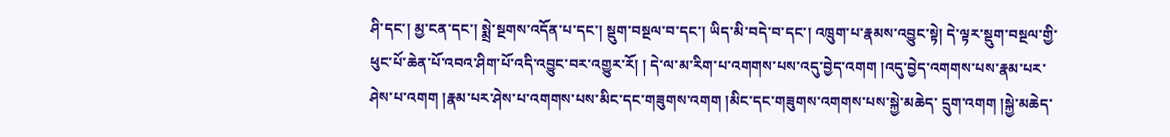ཤི་དང་། མྱ་ངན་དང་། སྨྲེ་སྔགས་འདོན་པ་དང་། སྡུག་བསྔལ་བ་དང་། ཡིད་མི་བདེ་བ་དང་། འཁྲུག་པ་རྣམས་འབྱུང་སྟེ། དེ་ལྟར་སྡུག་བསྔལ་གྱི་ཕུང་པོ་ཆེན་པོ་འབའ་ཤིག་པོ་འདི་འབྱུང་བར་འགྱུར་རོ། ། དེ་ལ་མ་རིག་པ་འགགས་པས་འདུ་བྱེད་འགག །འདུ་བྱེད་འགགས་པས་རྣམ་པར་ཤེས་པ་འགག །རྣམ་པར་ཤེས་པ་འགགས་པས་མིང་དང་གཟུགས་འགག །མིང་དང་གཟུགས་འགགས་པས་སྐྱེ་མཆེད་ དྲུག་འགག །སྐྱེ་མཆེད་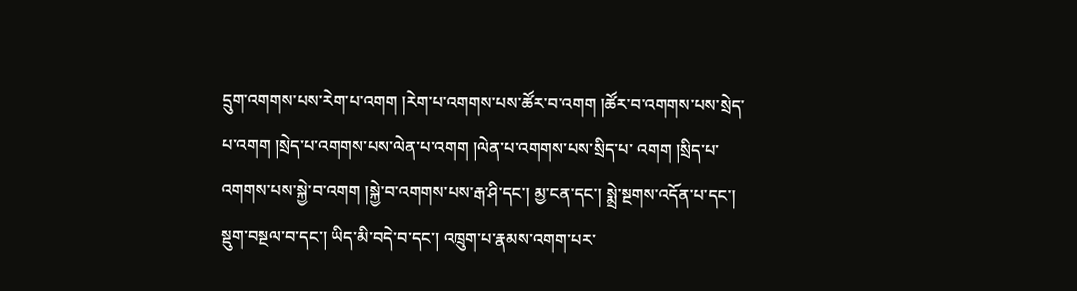དྲུག་འགགས་པས་རེག་པ་འགག །རེག་པ་འགགས་པས་ཚོར་བ་འགག །ཚོར་བ་འགགས་པས་སྲེད་པ་འགག །སྲེད་པ་འགགས་པས་ལེན་པ་འགག །ལེན་པ་འགགས་པས་སྲིད་པ་ འགག །སྲིད་པ་འགགས་པས་སྐྱེ་བ་འགག །སྐྱེ་བ་འགགས་པས་རྒ་ཤི་དང་། མྱ་ངན་དང་། སྨྲེ་སྔགས་འདོན་པ་དང་། སྡུག་བསྔལ་བ་དང་། ཡིད་མི་བདེ་བ་དང་། འཁྲུག་པ་རྣམས་འགག་པར་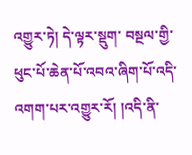འགྱུར་ཏེ། དེ་ལྟར་སྡུག་ བསྔལ་གྱི་ཕུང་པོ་ཆེན་པོ་འབའ་ཞིག་པོ་འདི་འགག་པར་འགྱུར་རོ། །འདི་ནི་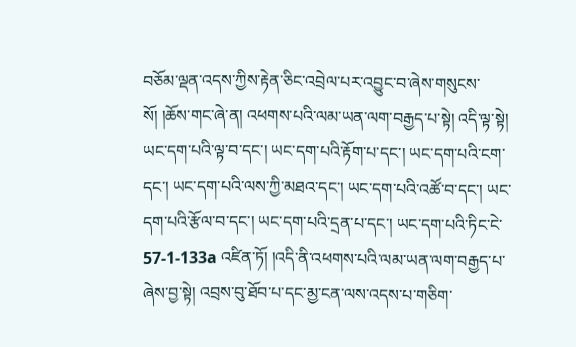བཅོམ་ལྡན་འདས་ཀྱིས་རྟེན་ཅིང་འབྲེལ་པར་འབྱུང་བ་ཞེས་གསུངས་སོ། །ཆོས་གང་ཞེ་ན། འཕགས་པའི་ལམ་ཡན་ལག་བརྒྱད་པ་སྟེ། འདི་ལྟ་སྟེ། ཡང་དག་པའི་ལྟ་བ་དང་། ཡང་དག་པའི་རྟོག་པ་དང་། ཡང་དག་པའི་ངག་དང་། ཡང་དག་པའི་ལས་ཀྱི་མཐའ་དང་། ཡང་དག་པའི་འཚོ་བ་དང་། ཡང་དག་པའི་རྩོལ་བ་དང་། ཡང་དག་པའི་དྲན་པ་དང་། ཡང་དག་པའི་ཏིང་ངེ་ 57-1-133a འཛིན་ཏོ། །འདི་ནི་འཕགས་པའི་ལམ་ཡན་ལག་བརྒྱད་པ་ཞེས་བྱ་སྟེ། འབྲས་བུ་ཐོབ་པ་དང་མྱ་ངན་ལས་འདས་པ་གཅིག་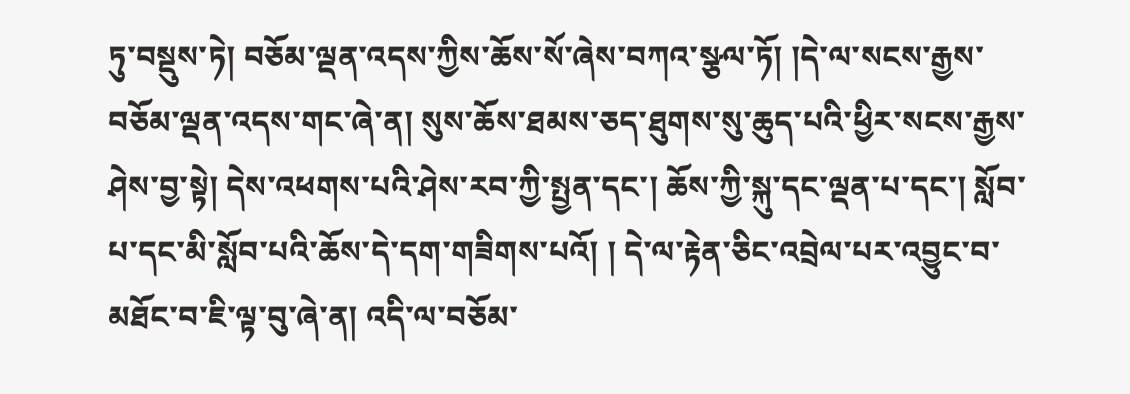ཏུ་བསྡུས་ཏེ། བཅོམ་ལྡན་འདས་ཀྱིས་ཆོས་སོ་ཞེས་བཀའ་སྩལ་ཏོ། །དེ་ལ་སངས་རྒྱས་ བཅོམ་ལྡན་འདས་གང་ཞེ་ན། སུས་ཆོས་ཐམས་ཅད་ཐུགས་སུ་ཆུད་པའི་ཕྱིར་སངས་རྒྱས་ཤེས་བྱ་སྟེ། དེས་འཕགས་པའི་ཤེས་རབ་ཀྱི་སྤྱན་དང་། ཆོས་ཀྱི་སྐུ་དང་ལྡན་པ་དང་། སློབ་པ་དང་མི་སློབ་པའི་ཆོས་དེ་དག་གཟིགས་པའོ། ། དེ་ལ་རྟེན་ཅིང་འབྲེལ་པར་འབྱུང་བ་མཐོང་བ་ཇི་ལྟ་བུ་ཞེ་ན། འདི་ལ་བཅོམ་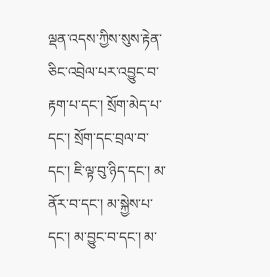ལྡན་འདས་ཀྱིས་སུས་རྟེན་ཅིང་འབྲེལ་པར་འབྱུང་བ་རྟག་པ་དང་། སྲོག་མེད་པ་དང་། སྲོག་དང་བྲལ་བ་དང་། ཇི་ལྟ་བུ་ཉིད་དང་། མ་ནོར་བ་དང་། མ་སྐྱེས་པ་དང་། མ་བྱུང་བ་དང་། མ་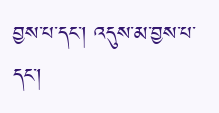བྱས་པ་དང་། འདུས་མ་བྱས་པ་དང་།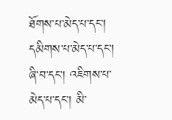ཐོགས་པ་མེད་པ་དང་། དམིགས་པ་མེད་པ་དང་། ཞི་བ་དང་། འཇིགས་པ་མེད་པ་དང་། མི་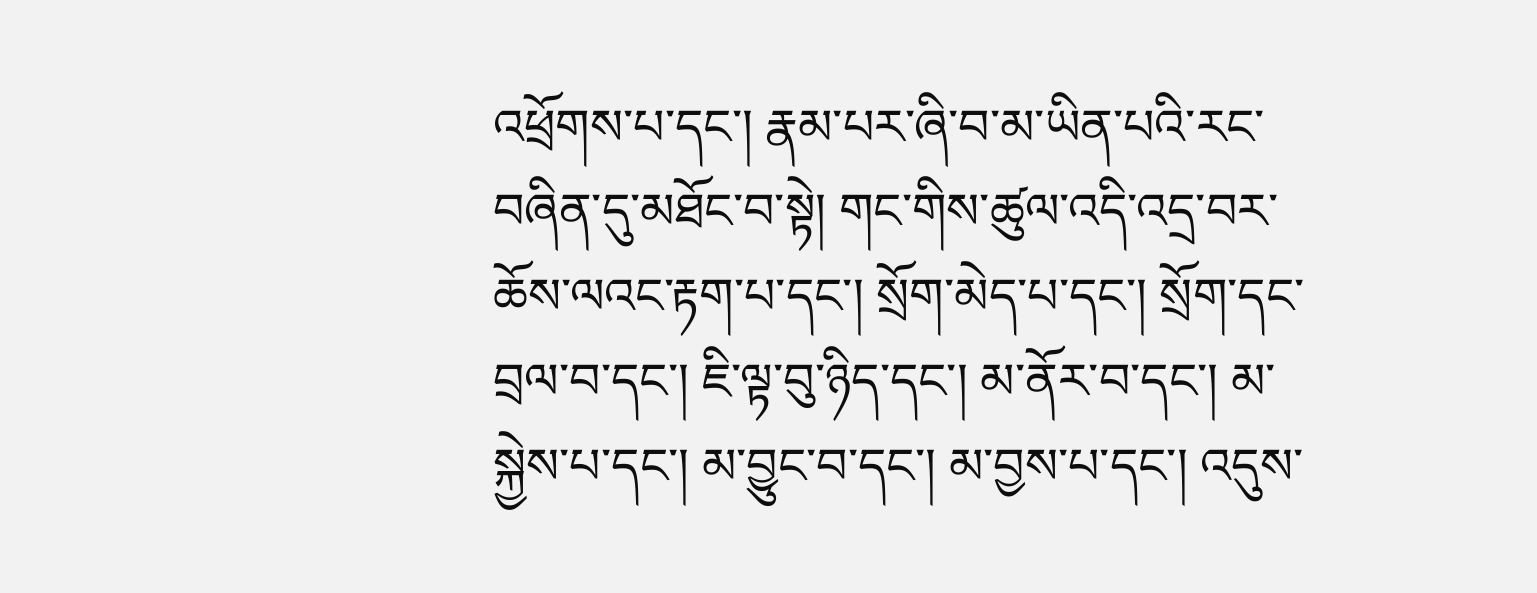འཕྲོགས་པ་དང་། རྣམ་པར་ཞི་བ་མ་ཡིན་པའི་རང་བཞིན་དུ་མཐོང་བ་སྟེ། གང་གིས་ཚུལ་འདི་འདྲ་བར་ཆོས་ལའང་རྟག་པ་དང་། སྲོག་མེད་པ་དང་། སྲོག་དང་བྲལ་བ་དང་། ཇི་ལྟ་བུ་ཉིད་དང་། མ་ནོར་བ་དང་། མ་སྐྱེས་པ་དང་། མ་བྱུང་བ་དང་། མ་བྱས་པ་དང་། འདུས་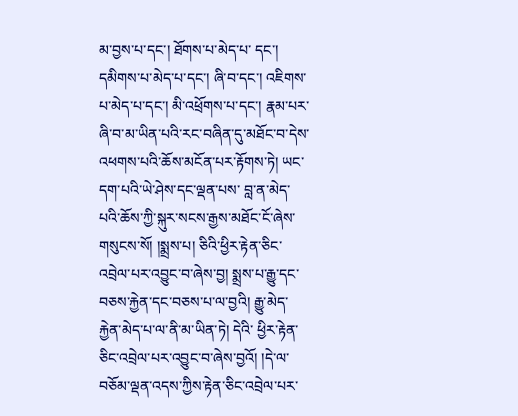མ་བྱས་པ་དང་། ཐོགས་པ་མེད་པ་ དང་། དམིགས་པ་མེད་པ་དང་། ཞི་བ་དང་། འཇིགས་པ་མེད་པ་དང་། མི་འཕྲོགས་པ་དང་། རྣམ་པར་ཞི་བ་མ་ཡིན་པའི་རང་བཞིན་དུ་མཐོང་བ་དེས་འཕགས་པའི་ཆོས་མངོན་པར་རྟོགས་ཏེ། ཡང་དག་པའི་ཡེ་ཤེས་དང་ལྡན་པས་ བླ་ན་མེད་པའི་ཆོས་ཀྱི་སྐུར་སངས་རྒྱས་མཐོང་ངོ་ཞེས་གསུངས་སོ། །སྨྲས་པ། ཅིའི་ཕྱིར་རྟེན་ཅིང་འབྲེལ་པར་འབྱུང་བ་ཞེས་བྱ། སྨྲས་པ་རྒྱུ་དང་བཅས་རྐྱེན་དང་བཅས་པ་ལ་བྱའི། རྒྱུ་མེད་རྐྱེན་མེད་པ་ལ་ནི་མ་ཡིན་ཏེ། དེའི་ ཕྱིར་རྟེན་ཅིང་འབྲེལ་པར་འབྱུང་བ་ཞེས་བྱའོ། །དེ་ལ་བཅོམ་ལྡན་འདས་ཀྱིས་རྟེན་ཅིང་འབྲེལ་པར་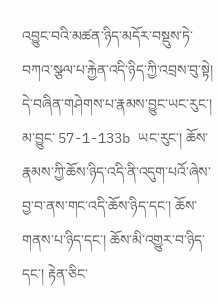འབྱུང་བའི་མཚན་ཉིད་མདོར་བསྡུས་ཏེ་བཀའ་སྩལ་པ་རྐྱེན་འདི་ཉིད་ཀྱི་འབྲས་བུ་སྟེ། དེ་བཞིན་གཤེགས་པ་རྣམས་བྱུང་ཡང་རུང་། མ་བྱུང་ 57-1-133b ཡང་རུང་། ཆོས་རྣམས་ཀྱི་ཆོས་ཉིད་འདི་ནི་འདུག་པའོ་ཞེས་བྱ་བ་ནས་གང་འདི་ཆོས་ཉིད་དང་། ཆོས་གནས་པ་ཉིད་དང་། ཆོས་མི་འགྱུར་བ་ཉིད་དང་། རྟེན་ཅིང་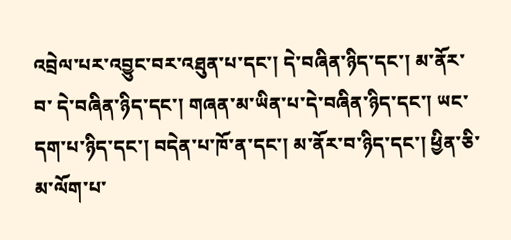འབྲེལ་པར་འབྱུང་བར་འཐུན་པ་དང་། དེ་བཞིན་ཉིད་དང་། མ་ནོར་བ་ དེ་བཞིན་ཉིད་དང་། གཞན་མ་ཡིན་པ་དེ་བཞིན་ཉིད་དང་། ཡང་དག་པ་ཉིད་དང་། བདེན་པ་ཁོ་ན་དང་། མ་ནོར་བ་ཉིད་དང་། ཕྱིན་ཅི་མ་ལོག་པ་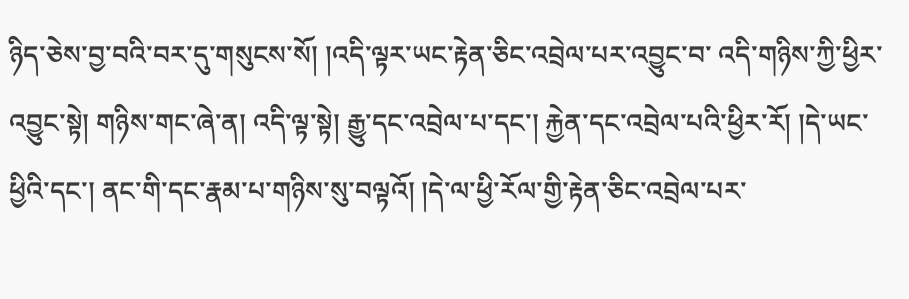ཉིད་ཅེས་བྱ་བའི་བར་དུ་གསུངས་སོ། །འདི་ལྟར་ཡང་རྟེན་ཅིང་འབྲེལ་པར་འབྱུང་བ་ འདི་གཉིས་ཀྱི་ཕྱིར་འབྱུང་སྟེ། གཉིས་གང་ཞེ་ན། འདི་ལྟ་སྟེ། རྒྱུ་དང་འབྲེལ་པ་དང་། རྐྱེན་དང་འབྲེལ་པའི་ཕྱིར་རོ། །དེ་ཡང་ཕྱིའི་དང་། ནང་གི་དང་རྣམ་པ་གཉིས་སུ་བལྟའོ། །དེ་ལ་ཕྱི་རོལ་གྱི་རྟེན་ཅིང་འབྲེལ་པར་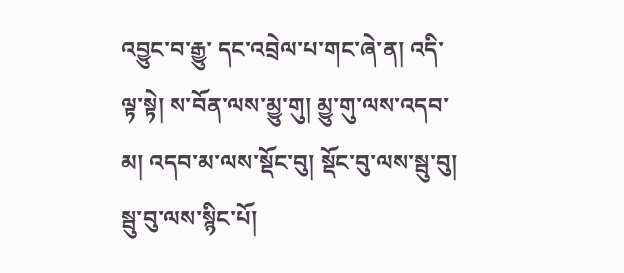འབྱུང་བ་རྒྱུ་ དང་འབྲེལ་པ་གང་ཞེ་ན། འདི་ལྟ་སྟེ། ས་བོན་ལས་མྱུ་གུ། མྱུ་གུ་ལས་འདབ་མ། འདབ་མ་ལས་སྡོང་བུ། སྡོང་བུ་ལས་སྦུ་བུ། སྦུ་བུ་ལས་སྙིང་པོ།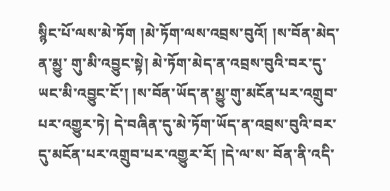སྙིང་པོ་ལས་མེ་ཏོག །མེ་ཏོག་ལས་འབྲས་བུའོ། །ས་བོན་མེད་ན་མྱུ་ གུ་མི་འབྱུང་སྟེ། མེ་ཏོག་མེད་ན་འབྲས་བུའི་བར་དུ་ཡང་མི་འབྱུང་ངོ་། །ས་བོན་ཡོད་ན་མྱུ་གུ་མངོན་པར་འགྲུབ་པར་འགྱུར་ཏེ། དེ་བཞིན་དུ་མེ་ཏོག་ཡོད་ན་འབྲས་བུའི་བར་དུ་མངོན་པར་འགྲུབ་པར་འགྱུར་རོ། །དེ་ལ་ས་ བོན་ནི་འདི་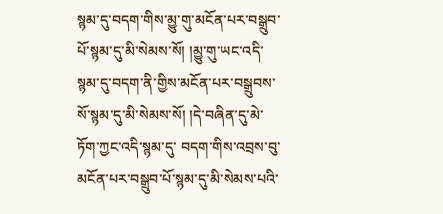སྙམ་དུ་བདག་གིས་མྱུ་གུ་མངོན་པར་བསྒྲུབ་པོ་སྙམ་དུ་མི་སེམས་སོ། །མྱུ་གུ་ཡང་འདི་སྙམ་དུ་བདག་ནི་གྱིས་མངོན་པར་བསྒྲུབས་སོ་སྙམ་དུ་མི་སེམས་སོ། །དེ་བཞིན་དུ་མེ་ཏོག་ཀྱང་འདི་སྙམ་དུ་ བདག་གིས་འབྲས་བུ་མངོན་པར་བསྒྲུབ་པོ་སྙམ་དུ་མི་སེམས་པའི་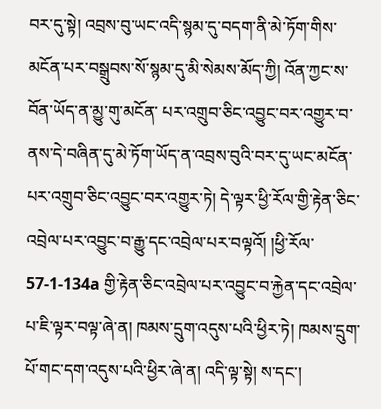བར་དུ་སྟེ། འབྲས་བུ་ཡང་འདི་སྙམ་དུ་བདག་ནི་མེ་ཏོག་གིས་མངོན་པར་བསྒྲུབས་སོ་སྙམ་དུ་མི་སེམས་མོད་ཀྱི། འོན་ཀྱང་ས་བོན་ཡོད་ན་མྱུ་གུ་མངོན་ པར་འགྲུབ་ཅིང་འབྱུང་བར་འགྱུར་བ་ནས་དེ་བཞིན་དུ་མེ་ཏོག་ཡོད་ན་འབྲས་བུའི་བར་དུ་ཡང་མངོན་པར་འགྲུབ་ཅིང་འབྱུང་བར་འགྱུར་ཏེ། དེ་ལྟར་ཕྱི་རོལ་གྱི་རྟེན་ཅིང་འབྲེལ་པར་འབྱུང་བ་རྒྱུ་དང་འབྲེལ་པར་བལྟའོ། །ཕྱི་རོལ་ 57-1-134a གྱི་རྟེན་ཅིང་འབྲེལ་པར་འབྱུང་བ་རྐྱེན་དང་འབྲེལ་པ་ཇི་ལྟར་བལྟ་ཞེ་ན། ཁམས་དྲུག་འདུས་པའི་ཕྱིར་ཏེ། ཁམས་དྲུག་པོ་གང་དག་འདུས་པའི་ཕྱིར་ཞེ་ན། འདི་ལྟ་སྟེ། ས་དང་།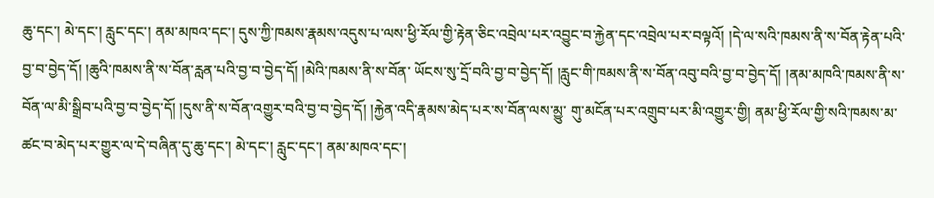ཆུ་དང་། མེ་དང་། རླུང་དང་། ནམ་མཁའ་དང་། དུས་ཀྱི་ཁམས་རྣམས་འདུས་པ་ལས་ཕྱི་རོལ་གྱི་རྟེན་ཅིང་འབྲེལ་པར་འབྱུང་བ་རྐྱེན་དང་འབྲེལ་པར་བལྟའོ། །དེ་ལ་སའི་ཁམས་ནི་ས་བོན་རྟེན་པའི་བྱ་བ་བྱེད་དོ། །ཆུའི་ཁམས་ནི་ས་བོན་རླན་པའི་བྱ་བ་བྱེད་དོ། །མེའི་ཁམས་ནི་ས་བོན་ ཡོངས་སུ་དྲོ་བའི་བྱ་བ་བྱེད་དོ། །རླུང་གི་ཁམས་ནི་ས་བོན་འབུ་བའི་བྱ་བ་བྱེད་དོ། །ནམ་མཁའི་ཁམས་ནི་ས་བོན་ལ་མི་སྒྲིབ་པའི་བྱ་བ་བྱེད་དོ། །དུས་ནི་ས་བོན་འགྱུར་བའི་བྱ་བ་བྱེད་དོ། །རྐྱེན་འདི་རྣམས་མེད་པར་ས་བོན་ལས་མྱུ་ གུ་མངོན་པར་འགྲུབ་པར་མི་འགྱུར་གྱི། ནམ་ཕྱི་རོལ་གྱི་སའི་ཁམས་མ་ཚང་བ་མེད་པར་གྱུར་ལ་དེ་བཞིན་དུ་ཆུ་དང་། མེ་དང་། རླུང་དང་། ནམ་མཁའ་དང་།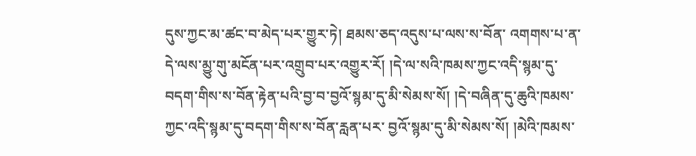དུས་ཀྱང་མ་ཚང་བ་མེད་པར་གྱུར་ཏེ། ཐམས་ཅད་འདུས་པ་ལས་ས་བོན་ འགགས་པ་ན་དེ་ལས་མྱུ་གུ་མངོན་པར་འགྲུབ་པར་འགྱུར་རོ། །དེ་ལ་སའི་ཁམས་ཀྱང་འདི་སྙམ་དུ་བདག་གིས་ས་བོན་རྟེན་པའི་བྱ་བ་བྱའོ་སྙམ་དུ་མི་སེམས་སོ། །དེ་བཞིན་དུ་ཆུའི་ཁམས་ཀྱང་འདི་སྙམ་དུ་བདག་གིས་ས་བོན་རླན་པར་ བྱའོ་སྙམ་དུ་མི་སེམས་སོ། །མེའི་ཁམས་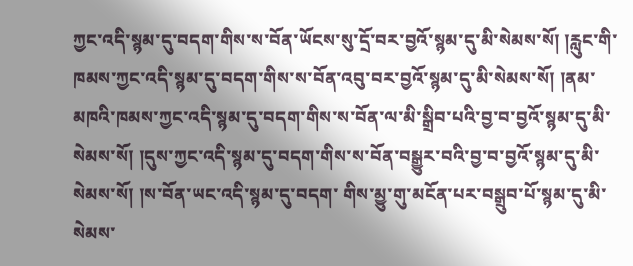ཀྱང་འདི་སྙམ་དུ་བདག་གིས་ས་བོན་ཡོངས་སུ་དྲོ་བར་བྱའོ་སྙམ་དུ་མི་སེམས་སོ། །རླུང་གི་ཁམས་ཀྱང་འདི་སྙམ་དུ་བདག་གིས་ས་བོན་འབུ་བར་བྱའོ་སྙམ་དུ་མི་སེམས་སོ། །ནམ་ མཁའི་ཁམས་ཀྱང་འདི་སྙམ་དུ་བདག་གིས་ས་བོན་ལ་མི་སྒྲིབ་པའི་བྱ་བ་བྱའོ་སྙམ་དུ་མི་སེམས་སོ། །དུས་ཀྱང་འདི་སྙམ་དུ་བདག་གིས་ས་བོན་བསྒྱུར་བའི་བྱ་བ་བྱའོ་སྙམ་དུ་མི་སེམས་སོ། །ས་བོན་ཡང་འདི་སྙམ་དུ་བདག་ གིས་མྱུ་གུ་མངོན་པར་བསྒྲུབ་པོ་སྙམ་དུ་མི་སེམས་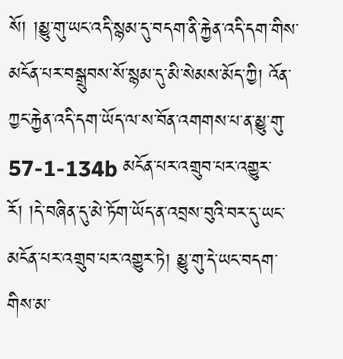སོ། །མྱུ་གུ་ཡང་འདི་སྙམ་དུ་བདག་ནི་རྐྱེན་འདི་དག་གིས་མངོན་པར་བསྒྲུབས་སོ་སྙམ་དུ་མི་སེམས་མོད་ཀྱི། འོན་ཀྱང་རྐྱེན་འདི་དག་ཡོད་ལ་ས་བོན་འགགས་པ་ན་མྱུ་གུ་ 57-1-134b མངོན་པར་འགྲུབ་པར་འགྱུར་རོ། །དེ་བཞིན་དུ་མེ་ཏོག་ཡོད་ན་འབྲས་བུའི་བར་དུ་ཡང་མངོན་པར་འགྲུབ་པར་འགྱུར་ཏེ། མྱུ་གུ་དེ་ཡང་བདག་གིས་མ་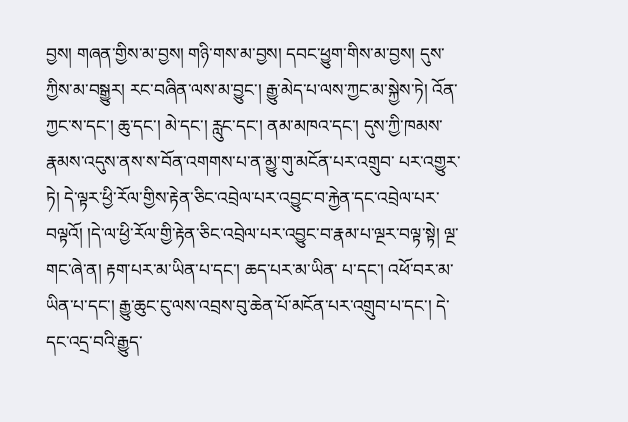བྱས། གཞན་གྱིས་མ་བྱས། གཉི་གས་མ་བྱས། དབང་ཕྱུག་གིས་མ་བྱས། དུས་ ཀྱིས་མ་བསྒྱུར། རང་བཞིན་ལས་མ་བྱུང་། རྒྱུ་མེད་པ་ལས་ཀྱང་མ་སྐྱེས་ཏེ། འོན་ཀྱང་ས་དང་། ཆུ་དང་། མེ་དང་། རླུང་དང་། ནམ་མཁའ་དང་། དུས་ཀྱི་ཁམས་རྣམས་འདུས་ནས་ས་བོན་འགགས་པ་ན་མྱུ་གུ་མངོན་པར་འགྲུབ་ པར་འགྱུར་ཏེ། དེ་ལྟར་ཕྱི་རོལ་གྱིས་རྟེན་ཅིང་འབྲེལ་པར་འབྱུང་བ་རྐྱེན་དང་འབྲེལ་པར་བལྟའོ། །དེ་ལ་ཕྱི་རོལ་གྱི་རྟེན་ཅིང་འབྲེལ་པར་འབྱུང་བ་རྣམ་པ་ལྔར་བལྟ་སྟེ། ལྔ་གང་ཞེ་ན། རྟག་པར་མ་ཡིན་པ་དང་། ཆད་པར་མ་ཡིན་ པ་དང་། འཕོ་བར་མ་ཡིན་པ་དང་། རྒྱུ་ཆུང་ངུ་ལས་འབྲས་བུ་ཆེན་པོ་མངོན་པར་འགྲུབ་པ་དང་། དེ་དང་འདྲ་བའི་རྒྱུད་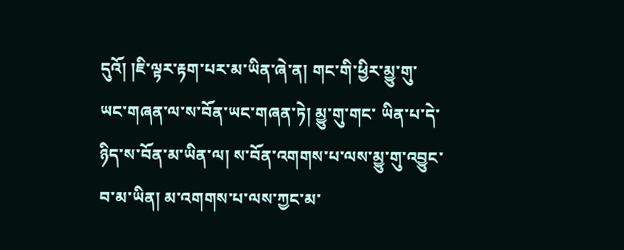དུའོ། །ཇི་ལྟར་རྟག་པར་མ་ཡིན་ཞེ་ན། གང་གི་ཕྱིར་མྱུ་གུ་ཡང་གཞན་ལ་ས་བོན་ཡང་གཞན་ཏེ། མྱུ་གུ་གང་ ཡིན་པ་དེ་ཉིད་ས་བོན་མ་ཡིན་ལ། ས་བོན་འགགས་པ་ལས་མྱུ་གུ་འབྱུང་བ་མ་ཡིན། མ་འགགས་པ་ལས་ཀྱང་མ་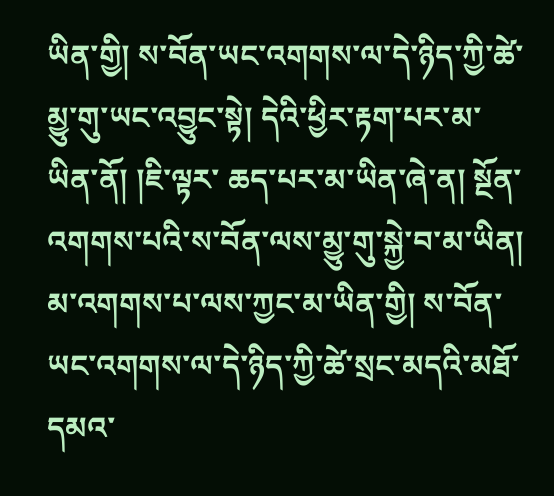ཡིན་གྱི། ས་བོན་ཡང་འགགས་ལ་དེ་ཉིད་ཀྱི་ཚེ་མྱུ་གུ་ཡང་འབྱུང་སྟེ། དེའི་ཕྱིར་རྟག་པར་མ་ཡིན་ནོ། །ཇི་ལྟར་ ཆད་པར་མ་ཡིན་ཞེ་ན། སྔོན་འགགས་པའི་ས་བོན་ལས་མྱུ་གུ་སྐྱེ་བ་མ་ཡིན། མ་འགགས་པ་ལས་ཀྱང་མ་ཡིན་གྱི། ས་བོན་ཡང་འགགས་ལ་དེ་ཉིད་ཀྱི་ཚེ་སྲང་མདའི་མཐོ་དམའ་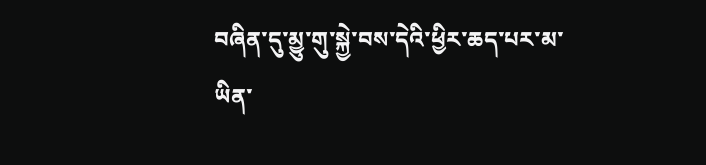བཞིན་དུ་མྱུ་གུ་སྐྱེ་བས་དེའི་ཕྱིར་ཆད་པར་མ་ ཡིན་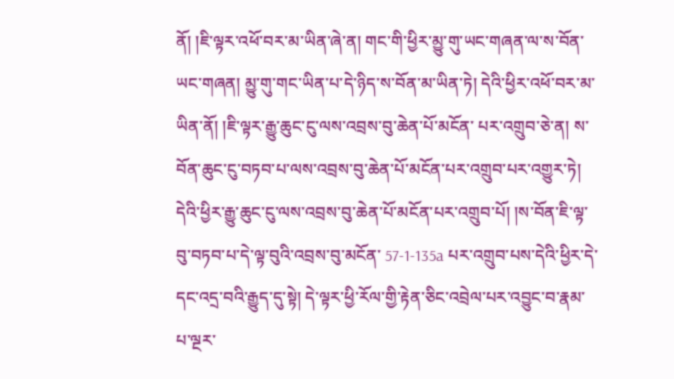ནོ། །ཇི་ལྟར་འཕོ་བར་མ་ཡིན་ཞེ་ན། གང་གི་ཕྱིར་མྱུ་གུ་ཡང་གཞན་ལ་ས་བོན་ཡང་གཞན། མྱུ་གུ་གང་ཡིན་པ་དེ་ཉིད་ས་བོན་མ་ཡིན་ཏེ། དེའི་ཕྱིར་འཕོ་བར་མ་ཡིན་ནོ། །ཇི་ལྟར་རྒྱུ་ཆུང་ངུ་ལས་འབྲས་བུ་ཆེན་པོ་མངོན་ པར་འགྲུབ་ཅེ་ན། ས་བོན་ཆུང་ངུ་བཏབ་པ་ལས་འབྲས་བུ་ཆེན་པོ་མངོན་པར་འགྲུབ་པར་འགྱུར་ཏེ། དེའི་ཕྱིར་རྒྱུ་ཆུང་ངུ་ལས་འབྲས་བུ་ཆེན་པོ་མངོན་པར་འགྲུབ་པོ། །ས་བོན་ཇི་ལྟ་བུ་བཏབ་པ་དེ་ལྟ་བུའི་འབྲས་བུ་མངོན་ 57-1-135a པར་འགྲུབ་པས་དེའི་ཕྱིར་དེ་དང་འདྲ་བའི་རྒྱུད་དུ་སྟེ། དེ་ལྟར་ཕྱི་རོལ་གྱི་རྟེན་ཅིང་འབྲེལ་པར་འབྱུང་བ་རྣམ་པ་ལྔར་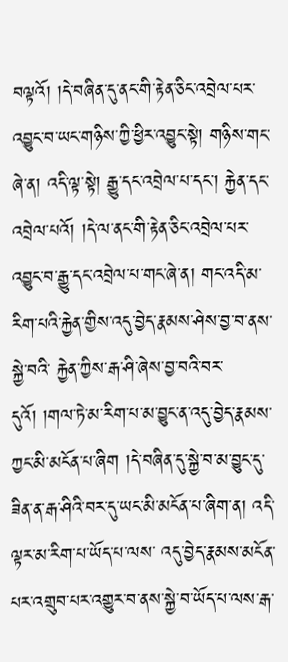བལྟའོ། །དེ་བཞིན་དུ་ནང་གི་རྟེན་ཅིང་འབྲེལ་པར་འབྱུང་བ་ཡང་གཉིས་ཀྱི་ཕྱིར་འབྱུང་སྟེ། གཉིས་གང་ཞེ་ན། འདི་ལྟ་སྟེ། རྒྱུ་དང་འབྲེལ་པ་དང་། རྐྱེན་དང་འབྲེལ་པའོ། །དེ་ལ་ནང་གི་རྟེན་ཅིང་འབྲེལ་པར་འབྱུང་བ་རྒྱུ་དང་འབྲེལ་པ་གང་ཞེ་ན། གང་འདི་མ་རིག་པའི་རྐྱེན་གྱིས་འདུ་བྱེད་རྣམས་ཤེས་བྱ་བ་ནས་སྐྱེ་བའི་ རྐྱེན་ཀྱིས་རྒ་ཤི་ཞེས་བྱ་བའི་བར་དུའོ། །གལ་ཏེ་མ་རིག་པ་མ་བྱུང་ན་འདུ་བྱེད་རྣམས་ཀྱང་མི་མངོན་པ་ཞིག །དེ་བཞིན་དུ་སྐྱེ་བ་མ་བྱུང་དུ་ཟིན་ན་རྒ་ཤིའི་བར་དུ་ཡང་མི་མངོན་པ་ཞིག་ན། འདི་ལྟར་མ་རིག་པ་ཡོད་པ་ལས་ འདུ་བྱེད་རྣམས་མངོན་པར་འགྲུབ་པར་འགྱུར་བ་ནས་སྐྱེ་བ་ཡོད་པ་ལས་རྒ་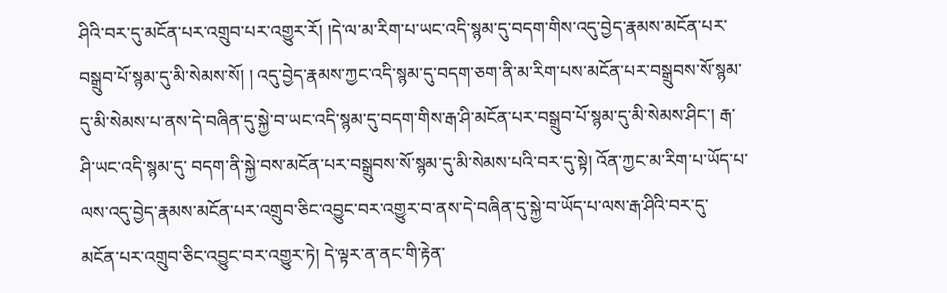ཤིའི་བར་དུ་མངོན་པར་འགྲུབ་པར་འགྱུར་རོ། །དེ་ལ་མ་རིག་པ་ཡང་འདི་སྙམ་དུ་བདག་གིས་འདུ་བྱེད་རྣམས་མངོན་པར་བསྒྲུབ་པོ་སྙམ་དུ་མི་སེམས་སོ། ། འདུ་བྱེད་རྣམས་ཀྱང་འདི་སྙམ་དུ་བདག་ཅག་ནི་མ་རིག་པས་མངོན་པར་བསྒྲུབས་སོ་སྙམ་དུ་མི་སེམས་པ་ནས་དེ་བཞིན་དུ་སྐྱེ་བ་ཡང་འདི་སྙམ་དུ་བདག་གིས་རྒ་ཤི་མངོན་པར་བསྒྲུབ་པོ་སྙམ་དུ་མི་སེམས་ཤིང་། རྒ་ཤི་ཡང་འདི་སྙམ་དུ་ བདག་ནི་སྐྱེ་བས་མངོན་པར་བསྒྲུབས་སོ་སྙམ་དུ་མི་སེམས་པའི་བར་དུ་སྟེ། འོན་ཀྱང་མ་རིག་པ་ཡོད་པ་ལས་འདུ་བྱེད་རྣམས་མངོན་པར་འགྲུབ་ཅིང་འབྱུང་བར་འགྱུར་བ་ནས་དེ་བཞིན་དུ་སྐྱེ་བ་ཡོད་པ་ལས་རྒ་ཤིའི་བར་དུ་ མངོན་པར་འགྲུབ་ཅིང་འབྱུང་བར་འགྱུར་ཏེ། དེ་ལྟར་ན་ནང་གི་རྟེན་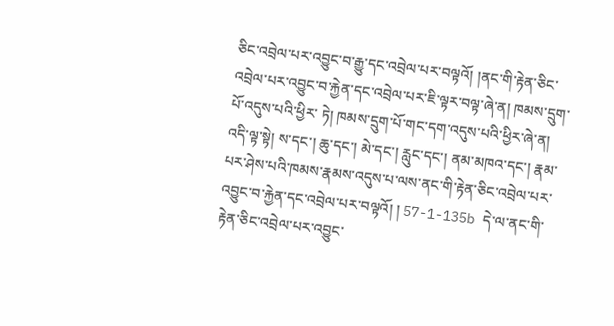ཅིང་འབྲེལ་པར་འབྱུང་བ་རྒྱུ་དང་འབྲེལ་པར་བལྟའོ། །ནང་གི་རྟེན་ཅིང་འབྲེལ་པར་འབྱུང་བ་རྐྱེན་དང་འབྲེལ་པར་ཇི་ལྟར་བལྟ་ཞེ་ན། ཁམས་དྲུག་པོ་འདུས་པའི་ཕྱིར་ ཏེ། ཁམས་དྲུག་པོ་གང་དག་འདུས་པའི་ཕྱིར་ཞེ་ན། འདི་ལྟ་སྟེ། ས་དང་། ཆུ་དང་། མེ་དང་། རླུང་དང་། ནམ་མཁའ་དང་། རྣམ་པར་ཤེས་པའི་ཁམས་རྣམས་འདུས་པ་ལས་ནང་གི་རྟེན་ཅིང་འབྲེལ་པར་འབྱུང་བ་རྐྱེན་དང་འབྲེལ་པར་བལྟའོ། ། 57-1-135b དེ་ལ་ནང་གི་རྟེན་ཅིང་འབྲེལ་པར་འབྱུང་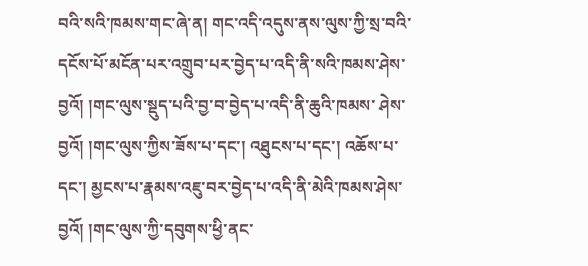བའི་སའི་ཁམས་གང་ཞེ་ན། གང་འདི་འདུས་ནས་ལུས་ཀྱི་སྲ་བའི་དངོས་པོ་མངོན་པར་འགྲུབ་པར་བྱེད་པ་འདི་ནི་སའི་ཁམས་ཤེས་བྱའོ། །གང་ལུས་སྡུད་པའི་བྱ་བ་བྱེད་པ་འདི་ནི་ཆུའི་ཁམས་ ཤེས་བྱའོ། །གང་ལུས་ཀྱིས་ཟོས་པ་དང་། འཐུངས་པ་དང་། འཆོས་པ་དང་། མྱངས་པ་རྣམས་འཇུ་བར་བྱེད་པ་འདི་ནི་མེའི་ཁམས་ཤེས་བྱའོ། །གང་ལུས་ཀྱི་དབུགས་ཕྱི་ནང་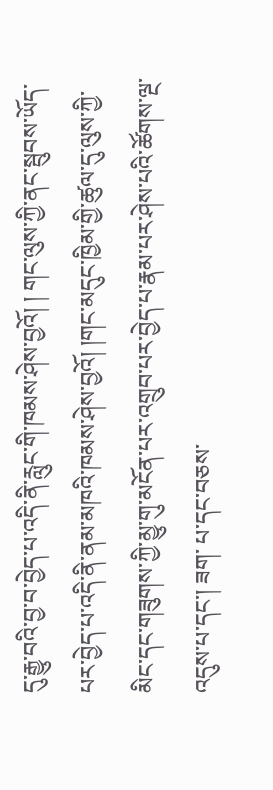དུ་རྒྱུ་བའི་བྱ་བ་བྱེད་པ་འདི་ནི་རླུང་གི་ཁམས་ཤེས་བྱའོ། ། གང་ལུས་ཀྱི་ནང་སྦུབས་ཡོད་པར་བྱེད་པ་འདི་ནི་ནམ་མཁའི་ཁམས་ཤེས་བྱའོ། །གང་མདུང་ཁྱིམ་གྱི་ཚུལ་དུ་ལུས་ཀྱི་མིང་དང་གཟུགས་ཀྱི་མྱུ་གུ་མངོན་པར་འགྲུབ་པར་བྱེད་པ་རྣམ་པར་ཤེས་པའི་ཚོགས་ལྔ་འདུས་པ་དང་། ཟག་ པ་དང་བཅས་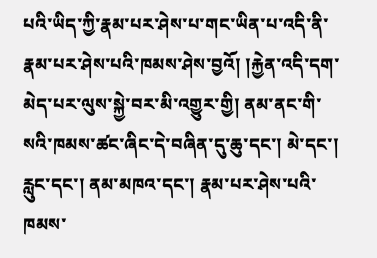པའི་ཡིད་ཀྱི་རྣམ་པར་ཤེས་པ་གང་ཡིན་པ་འདི་ནི་རྣམ་པར་ཤེས་པའི་ཁམས་ཤེས་བྱའོ། །རྐྱེན་འདི་དག་མེད་པར་ལུས་སྐྱེ་བར་མི་འགྱུར་གྱི། ནམ་ནང་གི་སའི་ཁམས་ཚང་ཞིང་དེ་བཞིན་དུ་ཆུ་དང་། མེ་དང་། རླུང་དང་། ནམ་མཁའ་དང་། རྣམ་པར་ཤེས་པའི་ཁམས་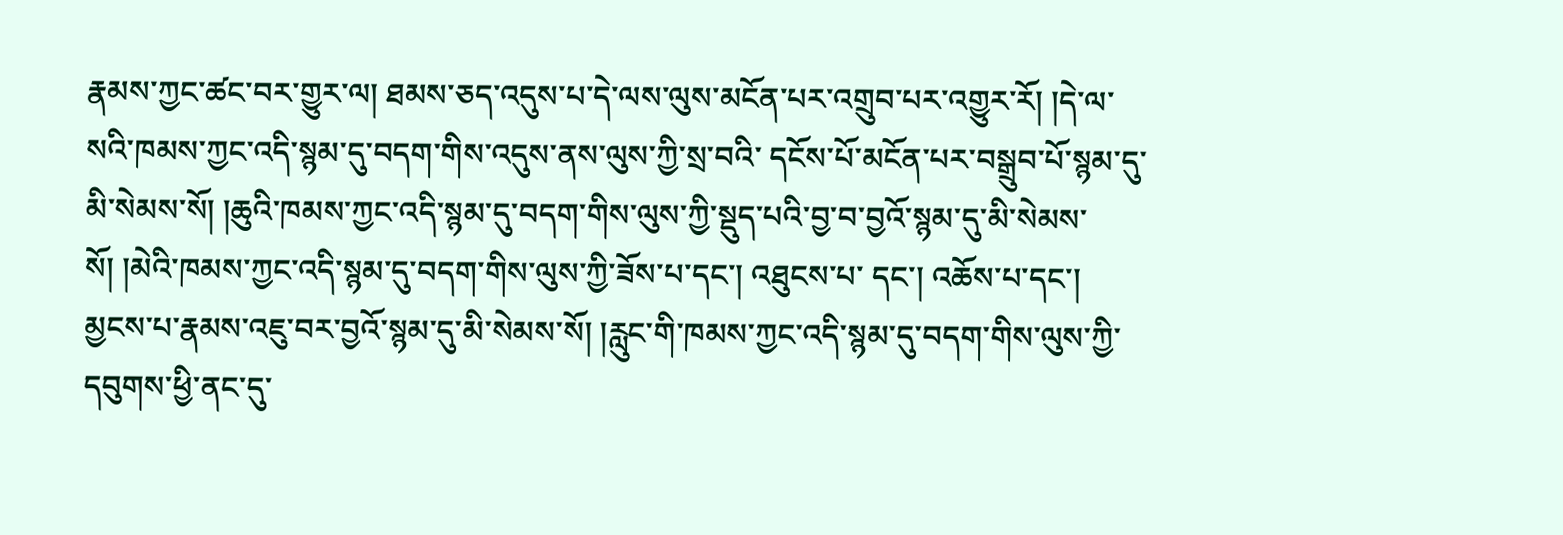རྣམས་ཀྱང་ཚང་བར་གྱུར་ལ། ཐམས་ཅད་འདུས་པ་དེ་ལས་ལུས་མངོན་པར་འགྲུབ་པར་འགྱུར་རོ། །དེ་ལ་སའི་ཁམས་ཀྱང་འདི་སྙམ་དུ་བདག་གིས་འདུས་ནས་ལུས་ཀྱི་སྲ་བའི་ དངོས་པོ་མངོན་པར་བསྒྲུབ་པོ་སྙམ་དུ་མི་སེམས་སོ། །ཆུའི་ཁམས་ཀྱང་འདི་སྙམ་དུ་བདག་གིས་ལུས་ཀྱི་སྡུད་པའི་བྱ་བ་བྱའོ་སྙམ་དུ་མི་སེམས་སོ། །མེའི་ཁམས་ཀྱང་འདི་སྙམ་དུ་བདག་གིས་ལུས་ཀྱི་ཟོས་པ་དང་། འཐུངས་པ་ དང་། འཆོས་པ་དང་། མྱངས་པ་རྣམས་འཇུ་བར་བྱའོ་སྙམ་དུ་མི་སེམས་སོ། །རླུང་གི་ཁམས་ཀྱང་འདི་སྙམ་དུ་བདག་གིས་ལུས་ཀྱི་དབུགས་ཕྱི་ནང་དུ་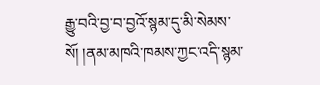རྒྱུ་བའི་བྱ་བ་བྱའོ་སྙམ་དུ་མི་སེམས་སོ། །ནམ་མཁའི་ཁམས་ཀྱང་འདི་སྙམ་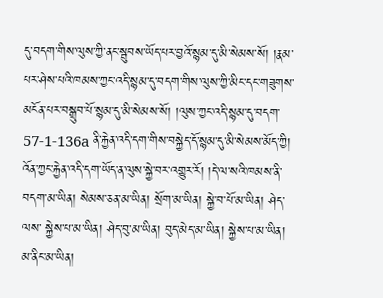དུ་བདག་གིས་ལུས་ཀྱི་ནང་སྦུབས་ཡོད་པར་བྱའོ་སྙམ་དུ་མི་སེམས་སོ། །རྣམ་པར་ཤེས་པའི་ཁམས་ཀྱང་འདི་སྙམ་དུ་བདག་གིས་ལུས་ཀྱི་མིང་དང་གཟུགས་མངོན་པར་བསྒྲུབ་པོ་སྙམ་དུ་མི་སེམས་སོ། །ལུས་ཀྱང་འདི་སྙམ་དུ་བདག་ 57-1-136a ནི་རྐྱེན་འདི་དག་གིས་བསྐྱེད་དོ་སྙམ་དུ་མི་སེམས་མོད་ཀྱི། འོན་ཀྱང་རྐྱེན་འདི་དག་ཡོད་ན་ལུས་སྐྱེ་བར་འགྱུར་རོ། །དེ་ལ་སའི་ཁམས་ནི་བདག་མ་ཡིན། སེམས་ཅན་མ་ཡིན། སྲོག་མ་ཡིན། སྐྱེ་བ་པོ་མ་ཡིན། ཤེད་ལས་ སྐྱེས་པ་མ་ཡིན། ཤེད་བུ་མ་ཡིན། བུད་མེད་མ་ཡིན། སྐྱེས་པ་མ་ཡིན། མ་ནིང་མ་ཡིན།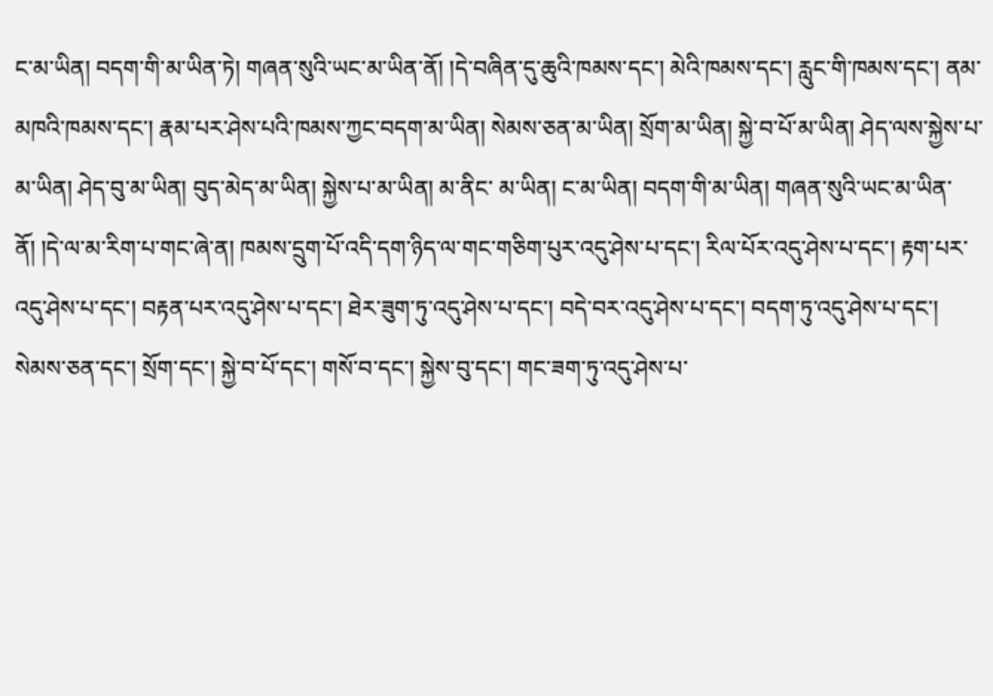ང་མ་ཡིན། བདག་གི་མ་ཡིན་ཏེ། གཞན་སུའི་ཡང་མ་ཡིན་ནོ། །དེ་བཞིན་དུ་ཆུའི་ཁམས་དང་། མེའི་ཁམས་དང་། རླུང་གི་ཁམས་དང་། ནམ་མཁའི་ཁམས་དང་། རྣམ་པར་ཤེས་པའི་ཁམས་ཀྱང་བདག་མ་ཡིན། སེམས་ཅན་མ་ཡིན། སྲོག་མ་ཡིན། སྐྱེ་བ་པོ་མ་ཡིན། ཤེད་ལས་སྐྱེས་པ་མ་ཡིན། ཤེད་བུ་མ་ཡིན། བུད་མེད་མ་ཡིན། སྐྱེས་པ་མ་ཡིན། མ་ནིང་ མ་ཡིན། ང་མ་ཡིན། བདག་གི་མ་ཡིན། གཞན་སུའི་ཡང་མ་ཡིན་ནོ། །དེ་ལ་མ་རིག་པ་གང་ཞེ་ན། ཁམས་དྲུག་པོ་འདི་དག་ཉིད་ལ་གང་གཅིག་པུར་འདུ་ཤེས་པ་དང་། རིལ་པོར་འདུ་ཤེས་པ་དང་། རྟག་པར་འདུ་ཤེས་པ་དང་། བརྟན་པར་འདུ་ཤེས་པ་དང་། ཐེར་ཟུག་ཏུ་འདུ་ཤེས་པ་དང་། བདེ་བར་འདུ་ཤེས་པ་དང་། བདག་ཏུ་འདུ་ཤེས་པ་དང་། སེམས་ཅན་དང་། སྲོག་དང་། སྐྱེ་བ་པོ་དང་། གསོ་བ་དང་། སྐྱེས་བུ་དང་། གང་ཟག་ཏུ་འདུ་ཤེས་པ་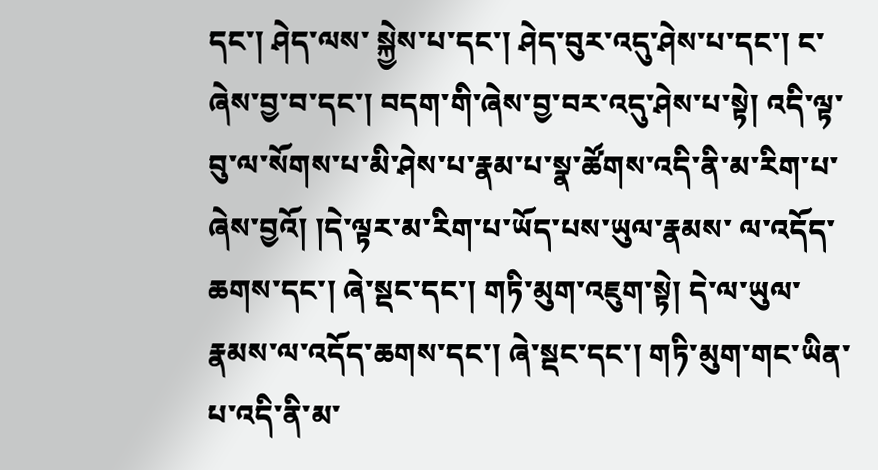དང་། ཤེད་ལས་ སྐྱེས་པ་དང་། ཤེད་བུར་འདུ་ཤེས་པ་དང་། ང་ཞེས་བྱ་བ་དང་། བདག་གི་ཞེས་བྱ་བར་འདུ་ཤེས་པ་སྟེ། འདི་ལྟ་བུ་ལ་སོགས་པ་མི་ཤེས་པ་རྣམ་པ་སྣ་ཚོགས་འདི་ནི་མ་རིག་པ་ཞེས་བྱའོ། །དེ་ལྟར་མ་རིག་པ་ཡོད་པས་ཡུལ་རྣམས་ ལ་འདོད་ཆགས་དང་། ཞེ་སྡང་དང་། གཏི་མུག་འཇུག་སྟེ། དེ་ལ་ཡུལ་རྣམས་ལ་འདོད་ཆགས་དང་། ཞེ་སྡང་དང་། གཏི་མུག་གང་ཡིན་པ་འདི་ནི་མ་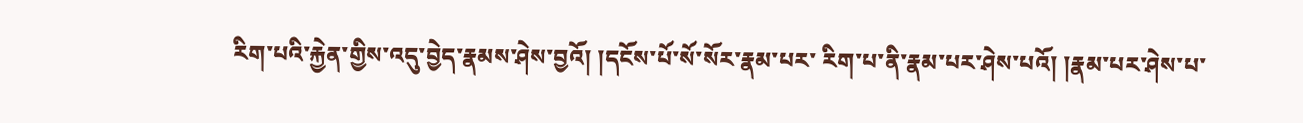རིག་པའི་རྐྱེན་གྱིས་འདུ་བྱེད་རྣམས་ཤེས་བྱའོ། །དངོས་པོ་སོ་སོར་རྣམ་པར་ རིག་པ་ནི་རྣམ་པར་ཤེས་པའོ། །རྣམ་པར་ཤེས་པ་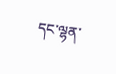དང་ལྷན་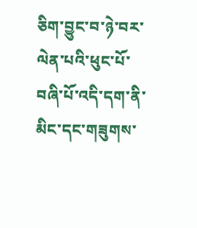ཅིག་བྱུང་བ་ཉེ་བར་ལེན་པའི་ཕུང་པོ་བཞི་པོ་འདི་དག་ནི་མིང་དང་གཟུགས་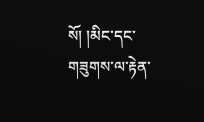སོ། །མིང་དང་གཟུགས་ལ་རྟེན་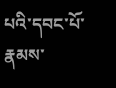པའི་དབང་པོ་རྣམས་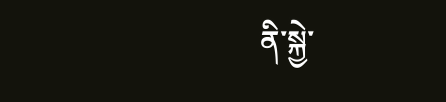ནི་སྐྱེ་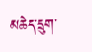མཆེད་དྲུག་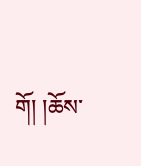གོ། །ཆོས་